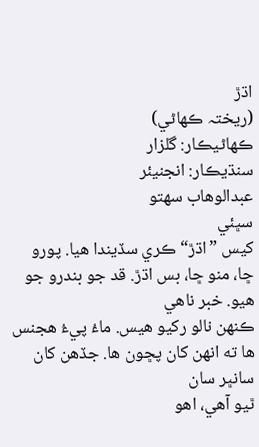اڌڙ
(ريختہ ڪھاڻي)
ڪھاڻيڪار: گلزار
سنڌيڪار: انجنيئر
عبدالوھاب سھتو
سڀئي
کيس ”اڌڙ“ ڪري سڏيندا ھيا. پورو ڇا، منو ڇا، بس اڌڙ. قد جو بندرو جو ھيو. خبر ناھي
ڪنھن نالو رکيو ھيس. ماءُ پيءُ ھجنس ھا ته انھن کان پڇون ھا. جڏھن کان سانڀر سان
ٿيو آھي، اھو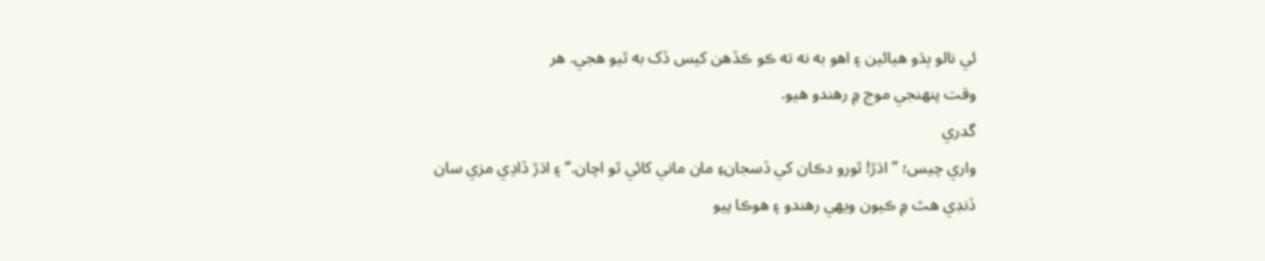ئي نالو ٻڌو ھيائين ۽ اھو به نه ته ڪو ڪڏھن کيس ڏک به ٿيو ھجي. ھر
وقت پنھنجي موج ۾ رھندو ھيو.
گدري
واري چيس؛ ”اڌڙ! ٿورو دڪان کي ڏسجانءِ مان ماني کائي ٿو اچان.“ ۽ اڌڙ ڏاڍي مزي سان
ڏنڊي ھٿ ۾ ڪيون ويھي رھندو ۽ ھوڪا پيو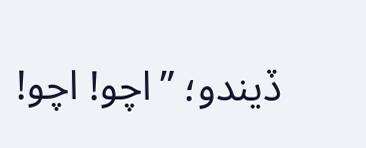ڏيندو؛ ”اچو! اچو!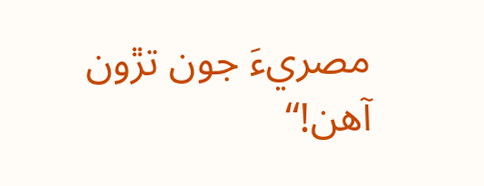مصريءَ جون تڙون آھن!“